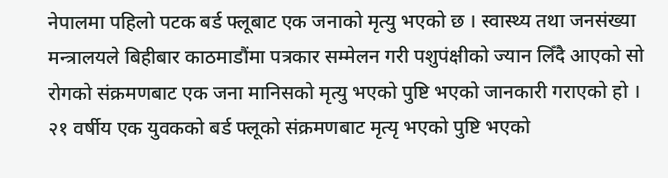नेपालमा पहिलो पटक बर्ड फ्लूबाट एक जनाको मृत्यु भएको छ । स्वास्थ्य तथा जनसंख्या मन्त्रालयले बिहीबार काठमाडौंमा पत्रकार सम्मेलन गरी पशुपंक्षीको ज्यान लिँदै आएको सो रोगको संक्रमणबाट एक जना मानिसको मृत्यु भएको पुष्टि भएको जानकारी गराएको हो । २१ वर्षीय एक युवकको बर्ड फ्लूको संक्रमणबाट मृत्यृ भएको पुष्टि भएको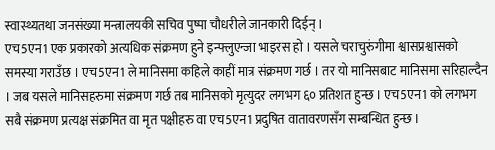स्वास्थ्यतथा जनसंख्या मन्त्रालयकी सचिव पुष्पा चौधरीले जानकारी दिईन् ।
एच5एन1 एक प्रकारको अत्यधिक संक्रमण हुने इन्फ्लुएन्जा भाइरस हो । यसले चराचुरुंगीमा श्वासप्रश्वासको समस्या गराउँछ । एच5एन1 ले मानिसमा कहिले काहीं मात्र संक्रमण गर्छ । तर यो मानिसबाट मानिसमा सरिहाल्दैन । जब यसले मानिसहरुमा संक्रमण गर्छ तब मानिसको मृत्युदर लगभग ६० प्रतिशत हुन्छ । एच5एन1 को लगभग सबै संक्रमण प्रत्यक्ष संक्रमित वा मृत पक्षीहरु वा एच5एन1 प्रदुषित वातावरणसँग सम्बन्धित हुन्छ ।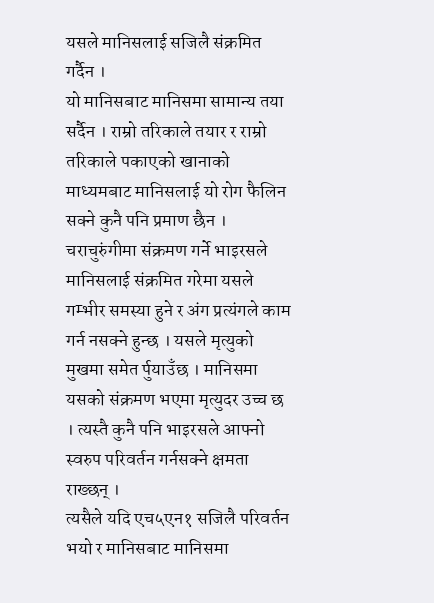यसले मानिसलाई सजिलै संक्रमित गर्दैन ।
यो मानिसबाट मानिसमा सामान्य तया सर्दैन । राम्रो तरिकाले तयार र राम्रो तरिकाले पकाएको खानाको माध्यमबाट मानिसलाई यो रोग फैलिन सक्ने कुनै पनि प्रमाण छैन । चराचुरुंगीमा संक्रमण गर्ने भाइरसले मानिसलाई संक्रमित गरेमा यसले गम्भीर समस्या हुने र अंग प्रत्यंगले काम गर्न नसक्ने हुन्छ । यसले मृत्युको मुखमा समेत र्पुयाउँछ । मानिसमा यसको संक्रमण भएमा मृत्युदर उच्च छ । त्यस्तै कुनै पनि भाइरसले आफ्नो स्वरुप परिवर्तन गर्नसक्ने क्षमता राख्छन् ।
त्यसैले यदि एच५एन१ सजिलै परिवर्तन भयो र मानिसबाट मानिसमा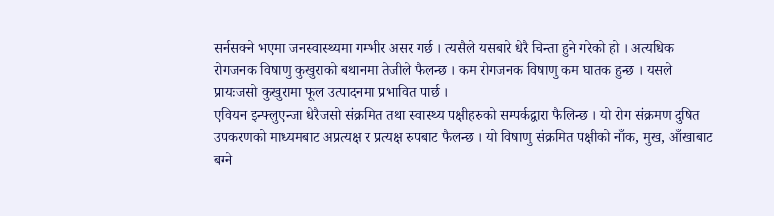सर्नसक्ने भएमा जनस्वास्थ्यमा गम्भीर असर गर्छ । त्यसैले यसबारे धेरै चिन्ता हुने गरेको हो । अत्यधिक रोगजनक विषाणु कुखुराको बथानमा तेजीले फैलन्छ । कम रोगजनक विषाणु कम घातक हुन्छ । यसले प्रायःजसो कुखुरामा फूल उत्पादनमा प्रभावित पार्छ ।
एवियन इन्फ्लुएन्जा धेरैजसो संक्रमित तथा स्वास्थ्य पक्षीहरुको सम्पर्कद्वारा फैलिन्छ । यो रोग संक्रमण दुषित उपकरणको माध्यमबाट अप्रत्यक्ष र प्रत्यक्ष रुपबाट फैलन्छ । यो विषाणु संक्रमित पक्षीको नाँक, मुख, आँखाबाट बग्ने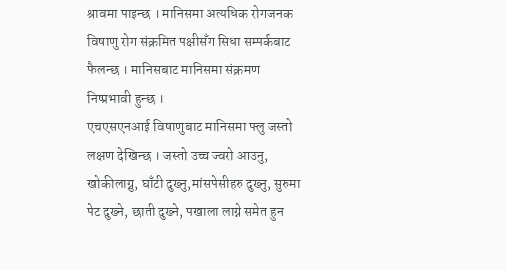श्रावमा पाइन्छ । मानिसमा अत्यधिक रोगजनक विषाणु रोग संक्रमित पक्षीसँग सिधा सम्पर्कबाट फैलन्छ । मानिसबाट मानिसमा संक्रमण निष्प्रभावी हुन्छ ।
एचएसएनआई विषाणुबाट मानिसमा फ्लु जस्तो लक्षण देखिन्छ । जस्तो उच्च ज्वरो आउनु, खोकीलाग्नु, घाँटी दुख्नु,मांसपेसीहरु दुख्नु, सुरुमा पेट दुख्ने, छाती दुख्ने, पखाला लाग्ने समेत हुन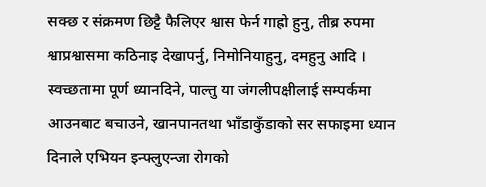सक्छ र संक्रमण छिट्टै फैलिएर श्वास फेर्न गाह्रो हुनु, तीब्र रुपमा श्वाप्रश्वासमा कठिनाइ देखापर्नु, निमोनियाहुनु, दमहुनु आदि ।
स्वच्छतामा पूर्ण ध्यानदिने, पाल्तु या जंगलीपक्षीलाई सम्पर्कमा आउनबाट बचाउने, खानपानतथा भाँडाकुँडाको सर सफाइमा ध्यान दिनाले एभियन इन्फ्लुएन्जा रोगको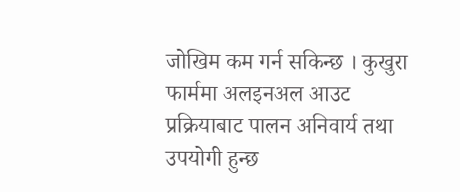जोखिम कम गर्न सकिन्छ । कुखुरा फार्ममा अलइनअल आउट प्रक्रियाबाट पालन अनिवार्य तथा उपयोगी हुन्छ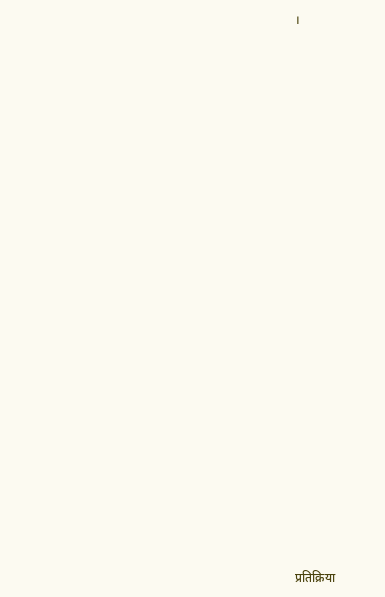।





























प्रतिक्रिया